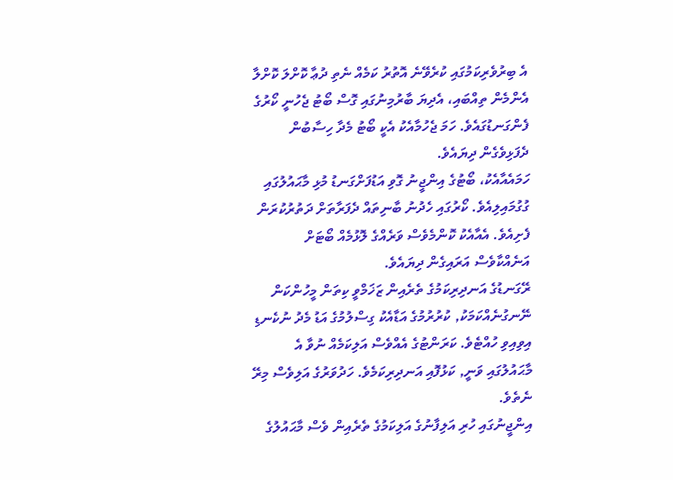އެ ބިރުވެރިކަމުގައި ކުރެވޭނެ އޮތުރު ކަމެއް ނެތި ދުޢާ ކޮށްލަ ކޮށްލާ އެންމެން ތިއްބައި، އެދިޔަ ބާރުމިނުގައި ގޮސް ބޯޓު ޖެހުނީ ކޯރުގެ ފެންގަނޑުގައެވެ. ހަމަ ޖެހުމާއެކު އެކީ ބޯޓު މެދާ ހިސާބުން ދެފަޅިވެގެން ދިޔައެވެ.
ހަމައެއާއެކު، ބޯޓުގެ އިންޖީނު ގޮވި އަޑުފަށްގަނޑު މުޅި މާޙައުލުގައި ގުގުމައިލިއެވެ. ކޯރުގައި ހެދުނު ބާނިތައް ދެފަރާތަށް ދަތުރުކުރަން ފެށިއެވެ. އެއާއެކު ކޮންމެވެސް ވަރެއްގެ ލޮޅުމެއް ބޯޓަށް އަނެއްކާވެސް އަރައިގެން ދިޔައެވެ.
ރޭގަނޑުގެ އަނދިރިކަމުގެ ތެރެއިން ޒަޚަމްވީ ކިތަން މީހުންކަން ނޭނގުނެއްކަމަކު, ކުރުރުމުގެ އަޑާއެކު ގިސްލުމުގެ އަޑު މެދު ނުކެނޑި އިވިއިވި ހުއްޓެވެ. ކަރަންޓުގެ އެއްވެސް އަލިކަމެއް ނުވާ އެ މާޙައުލުގައި ވަނީ, ކަޅުފޮއި އަނދިރިކަމެވެ. ހަދުވަރުގެ އަލިވެސް މިރޭ ނެތެވެ.
އިންޖީނުގައި ހުރި އަލިފާނުގެ އަލިކަމުގެ ތެރެއިން ވެސް މާޙައުލުގެ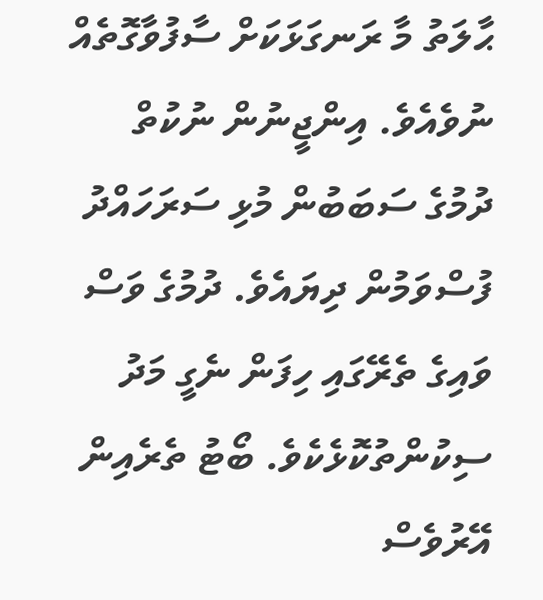ޙާލަތު މާ ރަނގަޅަކަށް ސާފުވާގޮތެއް ނުވެއެވެ. އިންޖީނުން ނުކުތް ދުމުގެ ސަބަބުން މުޅި ސަރަހައްދު ފުސްވަމުން ދިޔައެވެ. ދުމުގެ ވަސް ވައިގެ ތެރޭގައި ހިފަން ނެގީ މަދު ސިކުންތުކޮޅެކެވެ. ބޯޓު ތެރެއިން އޭރުވެސް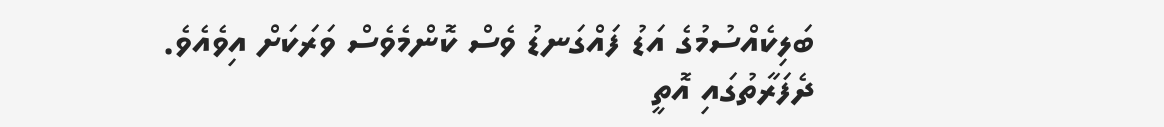ބަލިކެއްސުމުގެ އަޑު ފައްގަނޑު ވެސް ކޮންމެވެސް ވަރަކަށް އިވެއެވެ.
ދެފަރާތުގައި އޮތީ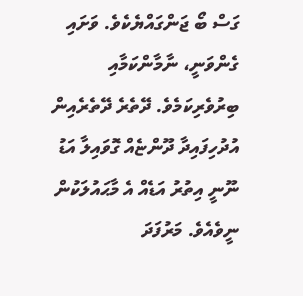ގަސް ބޯ ޖަންގައްޔެކެވެ. ވަށައި ގެންވަނީ، ނާމާންކަމާއި ބިރުވެރިކަމެވެ. ދޭތެރެ ދޭތެރެއިން އުދުހިފައިދާ ދޫންޏެއް ގޮވައިލާ އަޑު ނޫނީ އިތުރު އަޑެއް އެ މާޙައުލަކުން ނީވެއެވެ. މަރުފަދަ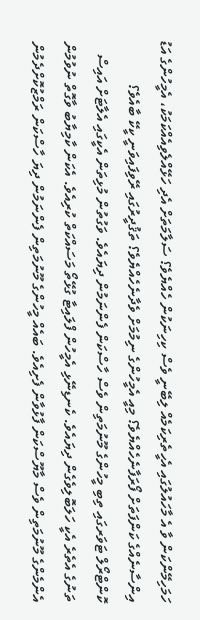ހަމަހިމޭންކަން ވާ އެ މާހައުލުގައި އެހީތެރިކަމެއް ލިބޭނީ ވެސް ކިހިނަކުން ހެއްޔެވެ؟ ސަލާމަތަށް އެދި ހަޅޭއްލެވިއެއްކަމަކު، އެމީހުންގެ އަޑު އިންސާނެއްގެ ކަންފަތަށް ފޯރަފާނެހެއްޔެވެ؟ މިއީ އެމީހުންގެ ނިމުމަށް ވެދާނެހެއްޔެވެ؟ ތަޤުދީރުގައި ރޭވިފައިވަނީ ކީކޭ ބާއެވެ؟
ކޮންޓްރޯލް ޓަވަރގައި ތިބި މީހުންގެ މޫނުމަތިން ވެސް ހާސްކަން ފެންނަމުން ދިޔައެވެ. ވަގުތުން މުޅިތަން އެކީގައި އެލާޓަށް އައިސް ތަނުގެ އެތެރެ އެކީ ހަލަބޮލިވެގެން ދިޔައެވެ. ކެނޑިނޭޅި އެމީހުން ފްލައިޓާ ގުޅޭތޯ މަސައްކަތް ކުރިއެވެ. އެކަން ކާމިޔާބު ވާގޮތް ނުވުމުން އެންމެންގެ މޫނުމަތިން ވެސް މާޔޫސްކަން ފާޅުވާން ފެށިއެވެ. ބައެއް މީހުންގެ މޫނުމަތިން ފެންނަމުން ދިޔަ ހާސްކަން ރަމްޒުކޮށްދެމުން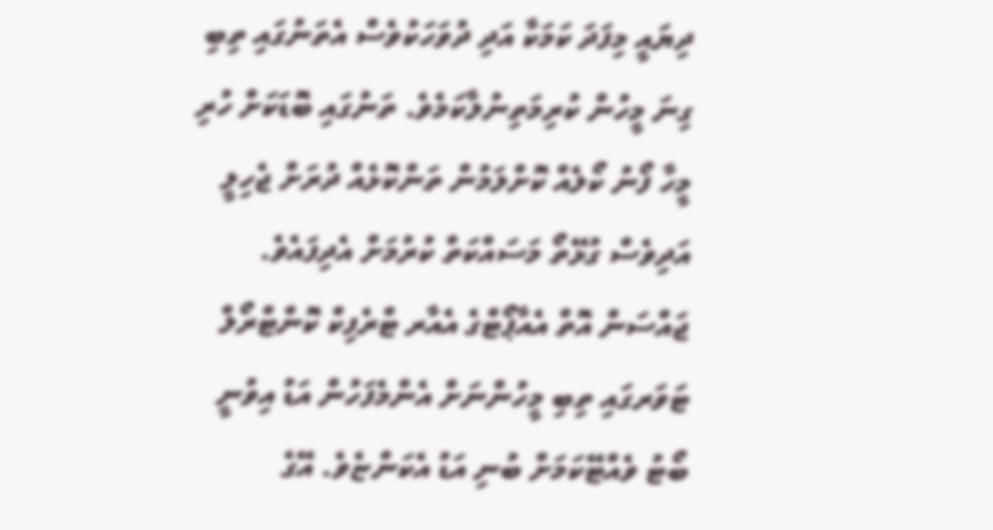ދިޔައީ މިފަދަ ކަމަކާ އަދި ދުވަހަކުވެސް އެތަނުގައި ތިބި ގިނަ މީހުން ކުރިމަތިނުލާކަމެވެ. ތަނުގައި ބޮޑަކަށް ހުރި މީހާ ފޯނު ކޯލެއް ކޮށްލަމުން ތަންކޮޅެއް ދުރަށް ޖެހިލީ އަދިވެސް ގުޅޭތޯ މަސައްކަތް ކުރުމަށް އެދިފައެވެ.
ޖައްސަން އޮތް އެއާޕޯޓްގެ އެއާރ ޓްރެފިކް ކޮންޓްރޯލް ޓަވަރގައި ތިބި މީހުންނަށް އެންމެފަހުން އަޑު އިވުނީ ބޯޓު ވެއްޓޭކަމަށް ބުނި އަޑު އެކަންޏެވެ. އޭގެ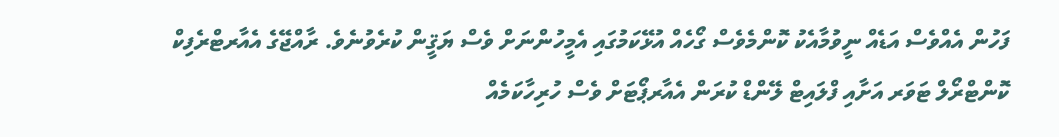ފަހުން އެއްވެސް އަޑެއް ނީވުމާއެކު ކޮންމެވެސް ގޯހެއް އުޅޭކަމުގައި އެމީހުންނަށް ވެސް ޔަޤީން ކުރެވުނެވެ. ރާއްޖޭގެ އެއާރޓްރެފިކް ކޮންޓްރޯލް ޓަވަރ އަށާއި ފްލައިޓް ލޭންޑް ކުރަން އެއާރޕޯޓަށް ވެސް ހުރިހާކަމެއް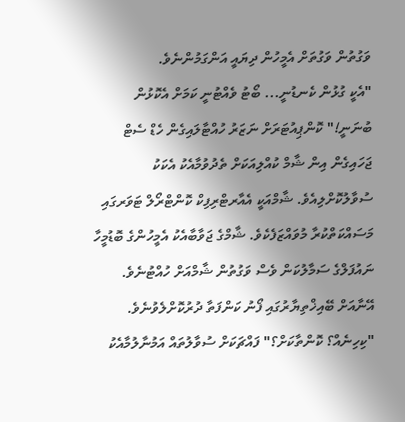ވަގުތުން ވަގުތަށް އެމީހުން ދިޔައީ އަންގަމުންނެވެ.
"އެކީ ގުޅުން ކެނޑުނީ... ބޯޓު ވެއްޓުނީ ކަމަށް އެކޮޅުން ބުނަނީ!" ކޮންޕިއުޓަރަށް ނަޒަރު ހުއްޓާލައިގެން ހެޑް ސެޓް ޖަހައިގެން އިން ޝާމް ކުއްލިއަކަށް ތެދުވުމާއެކު އެކަކު ސުވާލުކޮށްލިއެވެ. ޝާމްއަކީ އެއާރޓްރިފިކް ކޮންޓްރޯލް ޓަވަރގައި މަސައްކަތްކުރާ މުވައްޒަފެކެވެ. ޝާމްގެ ޖަވާބާއެކު އެމީހުންގެ ބޮޑުމީހާ ނައުފަލްގެ ސަމާލުކަން ވެސް ވަގުތުން ޝާމްއަށް ހުއްޓުނެވެ. އޭނާއަށް ބޭއިޚްތިޔާރުގައި ފޯނު ކަންފަތާ ދުރުކޮށްލެވުނެވެ.
"ކިހިނެއް؟ ކޮންތާކަށް؟" ފައްޗަކަށް ސުވާލުތައް އަމުނާލުމާއެކު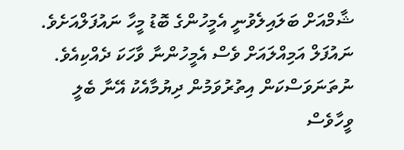ޝާމްއަށް ބަލައިލެވުނީ އެމީހުންގެ ބޮޑު މީހާ ނައުފަލްއަށެވެ. ނައުފަލް އަމިއްލައަށް ވެސް އެމީހުންނާ ވާހަކަ ދެއްކިއެވެ. ނުތަނަވަސްކަން އިތުރުވަމުން ދިޔުމާއެކު އޭނާ ބެލީ ވީހާވެސް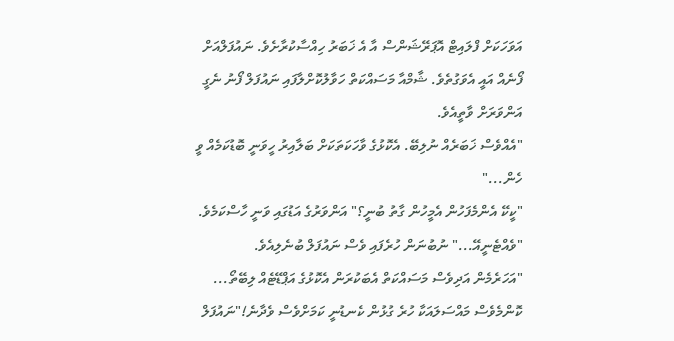އަވަހަކަށް ފްލައިޓް އޮޕަރޭޝަންސް އާ އެ ޚަބަރު ހިއްސާކުރާށެވެ. ނައުފަލްއަށް ފޯނެއް އައީ އެވަގުތެވެ. ޝާމްއާ މަސައްކަތް ހަވާލުކޮށްލާފައި ނައުފަލް ފޯނު ނެގީ އަންވަރަށް ވާތީއެވެ.
"އެއްވެސް ޚަބަރެއް ނުލިބޭ. އެކޮޅުގެ ވާހަކަތަކަށް ބަލާއިރު ހީވަނީ ބޮޑުކަމެއް ވީ ހެން..."
"ކީކޭ އެންމެފަހުން އެމީހުން ގާތު ބުނީ؟" އަންވަރުގެ އަޑުގައި ވަނީ ހާސްކަމެވެ.
"ވެއްޓެނީއޭ..." ނުބުނަން ހުރެފައި ވެސް ނައުފަލް ބުނެލިއެވެ.
"އަހަރެމެން އަދިވެސް މަސައްކަތް އެބަކުރަން އެކޮޅުގެ އަޕްޑޭޓެއް ލިބޭތޯ... ކޮންމެވެސް މައްސަލައަކާ ހުރެ ގުޅުން ކެނޑުނީ ކަމަށްވެސް ވެދާނެ!"ނައުފަލް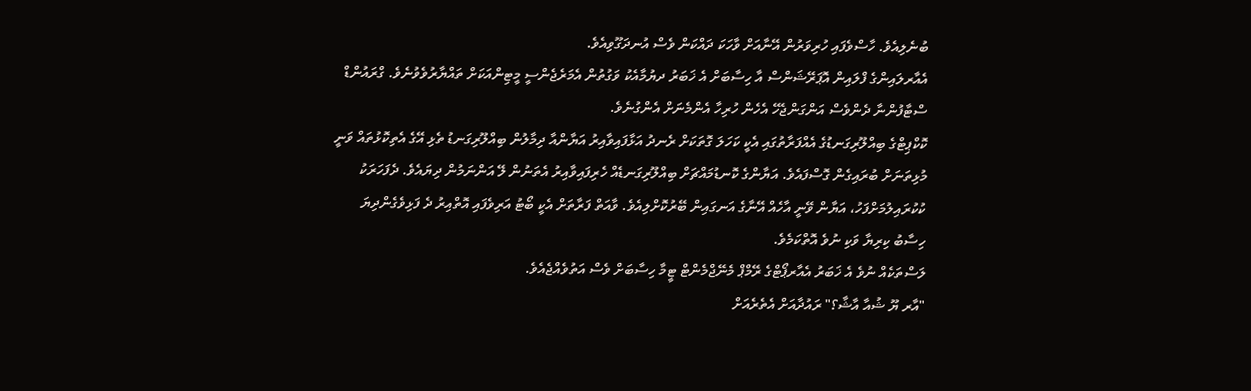ބުނެލިއެވެ. ހާސްވެފައި ހުރިވަރުން އޭނާއަށް ވާހަކަ ދައްކަން ވެސް އުނދަގޫވިއެވެ.
އެއާރލައިންގެ ފްލައިން އޮޕަރޭޝަންސް އާ ހިސާބަށް އެ ޚަބަރު ދޔުމާއެކު ވަގުތުން އެމަރެޖެންސީ މީޓިންއަކަށް ތައްޔާރުވެވުނެވެ. ގްރައުންޑް ސްޓާފުންނާ ދެންވެސް އަންގަންޖެހޭ އެހެން ހުރިހާ އެންމެނަށް އެންގުނެވެ.
ކޮކްޕިޓްގެ ބިއްލޫރިގަނޑުގެ އެއްފަރާތުގައި އެކީ ކަހަލަ ގޮތަކަށް ރެނދު އަޅާފައިވާއިރު އަޔާންއާ ދިމާލުން ބިއްލޫރިގަނޑު ތެޅި އޭގެ އެތިކޮޅުތައް ވަނީ މުޅިތަނަށް ބުރައިގެން ގޮސްފައެވެ. އަޔާންގެ ކޮނޑުމައްޗަށް ބިއްލޫރިގަނޑެއް ހެރިފައިވާއިރު އެތަނުން ލޭ އަންނަމުން ދިޔައެވެ. ދެފަހަރަކު ކުކުރައިލުމަށްފަހު، އަޔާން ވޭނީ އާހެއް އޭނާގެ އަނގައިން ބޭރުކޮށްލިއެވެ. ވާއަތް ފަރާތަށް އެކީ ބޯޓު އަރިވެފައި އޮތްއިރު ދެ ފަޅިވެގެންދިޔަ ހިސާބު ކިރިޔާ ވަކި ނުވެ އޮތްކަމެވެ.
ލަސްތަކެއް ނުވެ އެ ޚަބަރު އެއާރޕޯޓްގެ ރޭމްޕް މެނޭޖްމެންޓް ޓީމާ ހިސާބަށް ވެސް އަތުވެއްޖެއެވެ.
"އާރ ޔޫ ޝުއާ އާޝާ؟" ރައުދާއަށް އެތެރެއަށް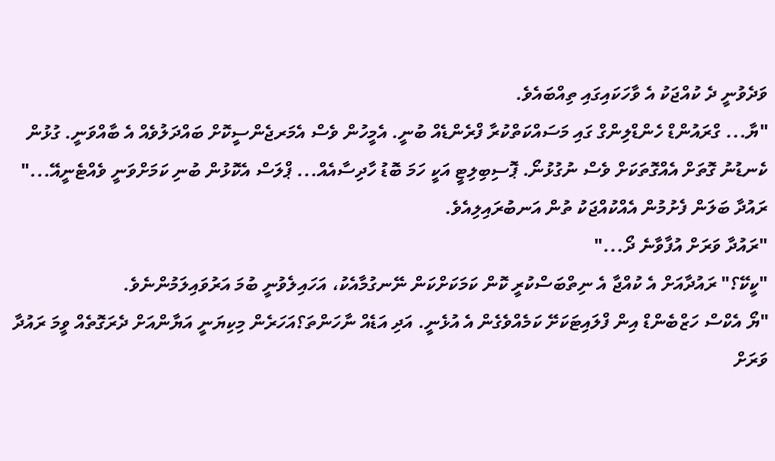ވަދެވުނީ ދެ ކުއްޖަކު އެ ވާހަކައިގައި ތިއްބައެވެ.
"ޔާ... ގްރައުންޑް ހެންޑްލިންގް ގައި މަސައްކަތްކުރާ ފްރެންޑެއް ބުނީ. އެމީހުން ވެސް އެމަރޖެންސީކޮށް ބައްދަލުވެއް އެ ބާއްވަނީ. ގުޅުން ކެނޑުނު ގޮތަށް އެއްގޮތަކަށް ވެސް ނުގުޅުނޯ. ޕޮސިބިލިޓީ އަކީ ހަމަ ބޮޑު ހާދިސާއެއް... ޕްލަސް އެކޮޅުން ބުނި ކަމަށްވަނީ ވެއްޓެނީއޭ..." ރައުދާ ބަލަން ފެށުމުން އެއްކުއްޖަކު ތުން އަނބުރައިލިއެވެ.
"ރައުދާ ވަރަށް އުފާވާނެ ދޯ..."
"ކީކޭ؟" ރައުދާއަށް އެ ކުއްޖާ އެ ނިތްބަސްކުރީ ކޮން ކަމަކަށްކަން ނޭނގުމާއެކު، އަހައިލެވުނީ ބުމަ އަރުވައިލަމުންނެވެ.
"ޔޯ އެކްސް ހަޒްބެންޑް އިން ފްލައިޓަކަށޭ ކަމެއްވެގެން އެ އުޅެނީ. އަދި އަޑެއް ނާހަންތަ؟އަހަރެން މިކިޔަނީ އަޔާންއަށް ދެރަގޮތެއް ވީމަ ރައުދާ ވަރަށް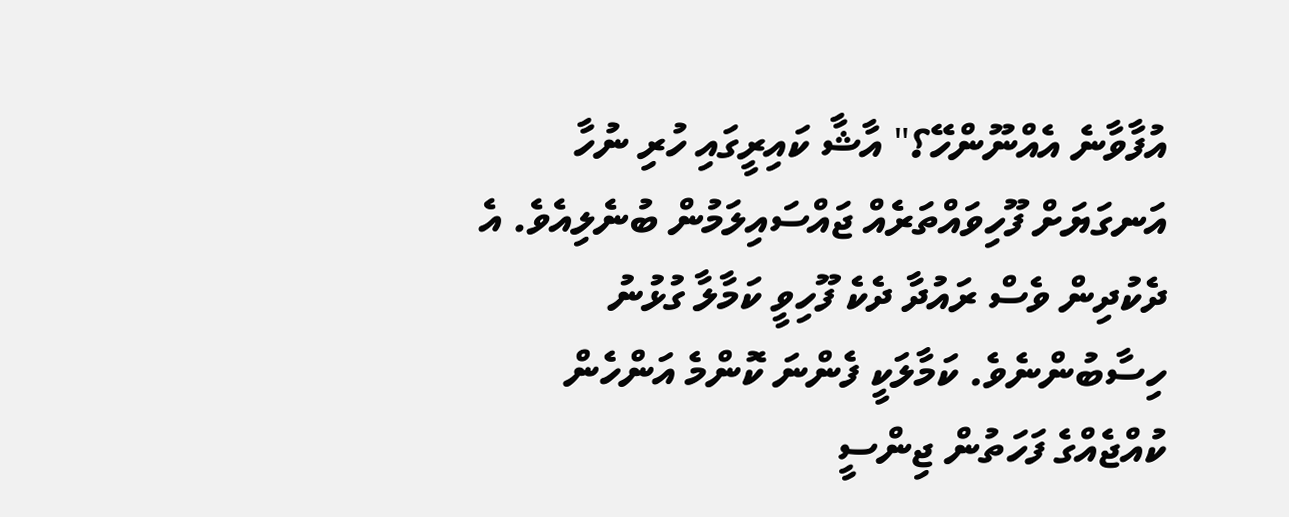އުފާވާނެ އެއްނޫންހޭ؟" އާޝާ ކައިރީގައި ހުރި ނުހާ އަނގަޔަށް ފޫހިވައްތަރެއް ޖައްސައިލަމުން ބުނެލިއެވެ. އެ ދެކުދިން ވެސް ރައުދާ ދެކެ ފޫހިވީ ކަމާލާ ގުޅުނު ހިސާބުންނެވެ. ކަމާލަކީ ފެންނަ ކޮންމެ އަންހެން ކުއްޖެއްގެ ފަހަތުން ޖިންސީ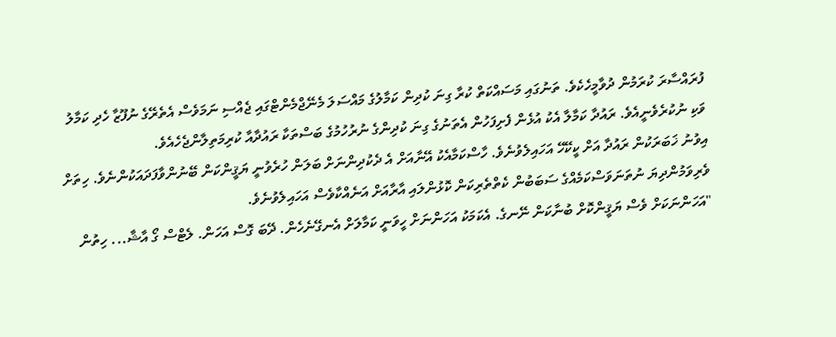ފުރައްސާރަ ކުރަމުން ދުވާމީހެކެވެ. ތަނުގައި މަސައްކަތް ކުރާ ގިނަ ކުދިން ކަމާލުގެ މައްސަލަ މެނޭޖްމެންޓްގައި ޖެއްސި ނަމަވެސް އެތެރޭގެ ނުފޫޒާ ހެދި ކަމާލު ވަކި ނުކުރެވެނީއެވެ. ރައުދާ ކަމާލާ އެކު އުޅެން ފެށިފަހުން އެތަނުގެ ގިނަ ކުދިންގެ ނުރުހުމުގެ ބަސްތަކާ ރައުދާއާ ކުރިމަތިލާންޖެހެއެވެ.
އިވުނު ޚަބަރަކުން ރައުދާ އަށް ކީކޭހޭ އަހައިލެވުނެވެ. ހާސްކަމާއެކު އޭނާއަށް އެ ދެކުދިންނަށް ބަލަން ހުރެވުނީ ޔަޤީންކަން ބޭނުންވާފަދައަކުންނެވެ. ހިތަށް ވެރިވަމުންދިޔަ ނުތަނަވަސްކަމެއްގެ ސަބަބުން ކެތްތެރިކަން ކޮޅުންލައި އާރާއަށް އަނެއްކާވެސް އަހައިލެވުނެވެ.
"އަހަންނަކަށް ވެސް ޔަޤީންކޮށް ބުނާކަން ނޭނގެ. އެކަމަކު އަހަންނަށް ހީވަނީ ކަމާލަށް އެނގޭނެހެން. ދޭބަ ގޮސް އަހަން. ލެޓްސް ގޯ އާޝާ... ހިތުން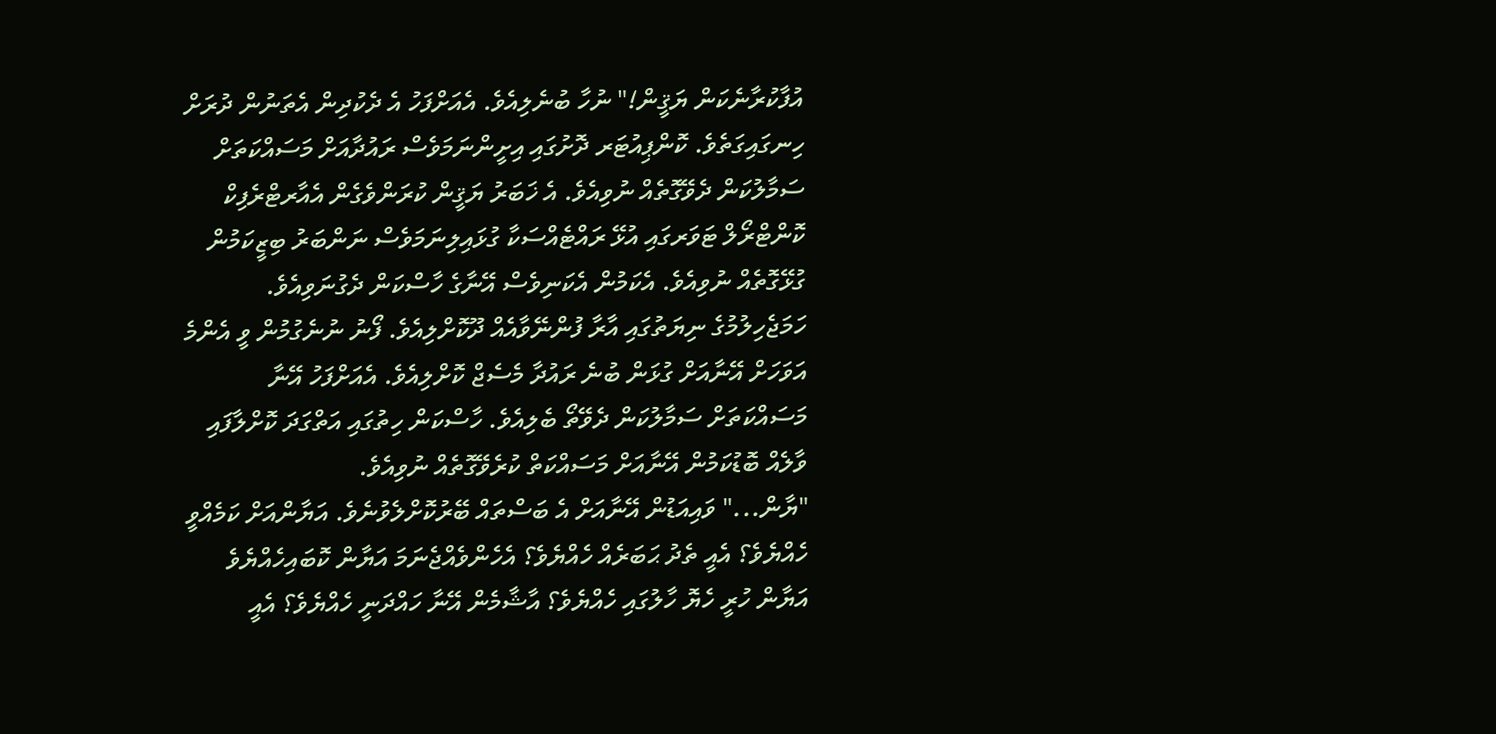އުފާކުރާނެކަން ޔަޤީން!" ނުހާ ބުނެލިއެވެ. އެއަށްފަހު އެ ދެކުދިން އެތަނުން ދުރަށް ހިނގައިގަތެވެ. ކޮންޕިއުޓަރ ދޮށުގައި އިށީންނަމަވެސް ރައުދާއަށް މަސައްކަތަށް ސަމާލުކަން ދެވޭގޮތެއް ނުވިއެވެ. އެ ޚަބަރު ޔަޤީން ކުރަންވެގެން އެއާރޓްރެފިކް ކޮންޓްރޯލް ޓަވަރގައި އުޅޭ ރައްޓެއްސަކާ ގުޅައިލިނަމަވެސް ނަންބަރު ބިޒީކަމުން ގުޅޭގޮތެއް ނުވިއެވެ. އެކަމުން އެކަނިވެސް އޭނާގެ ހާސްކަން ދެގުނަވިއެވެ. ހަމަޖެހިލުމުގެ ނިޔަތުގައި އާރާ ފުންނޭވާއެއް ދޫކޮށްލިއެވެ. ފޯނު ނުނެގުމުން ވީ އެންމެ އަވަހަށް އޭނާއަށް ގުޅަން ބުނެ ރައުދާ މެސެޖް ކޮށްލިއެވެ. އެއަށްފަހު އޭނާ މަސައްކަތަށް ސަމާލުކަން ދެވޭތޯ ބެލިއެވެ. ހާސްކަން ހިތުގައި އަތްގަދަ ކޮށްލާފައި ވާލެއް ބޮޑުކަމުން އޭނާއަށް މަސައްކަތް ކުރެވޭގޮތެއް ނުވިއެވެ.
"ޔާން..." ވައިއަޑުން އޭނާއަށް އެ ބަސްތައް ބޭރުކޮށްލެވުނެވެ. އަޔާންއަށް ކަމެއްވީ ހެއްޔެވެ؟ އެއީ ތެދު ޙަބަރެއް ހެއްޔެވެ؟ އެހެންވެއްޖެނަމަ އަޔާން ކޮބައިހެއްޔެވެ އަޔާން ހުރީ ހެޔޮ ހާލުގައި ހެއްޔެވެ؟ އާޝާމެން އޭނާ ހައްދަނީ ހެއްޔެވެ؟ އެއީ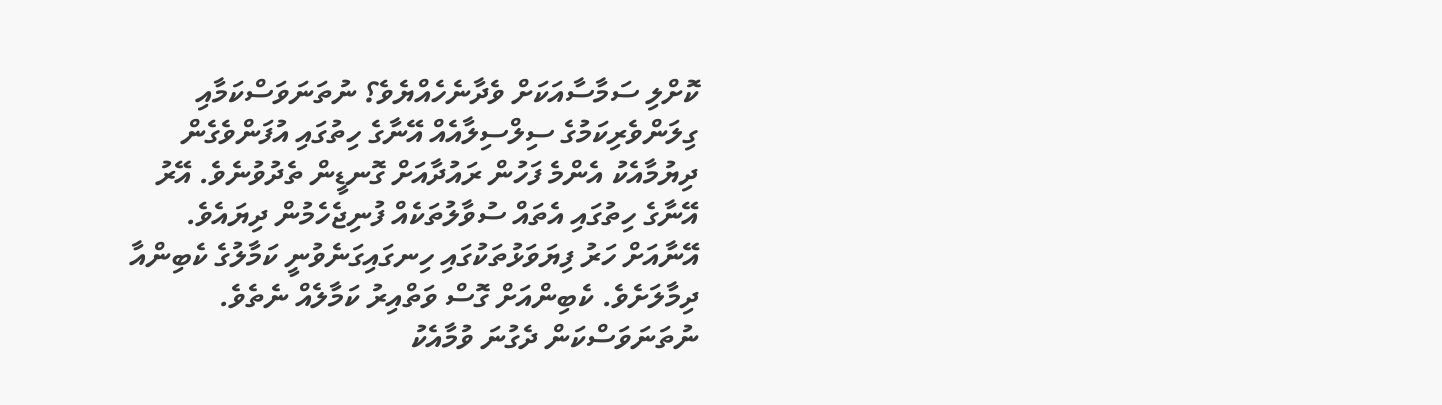ކޮށްލި ސަމާސާއަކަށް ވެދާނެހެއްޔެވެ؟ ނުތަނަވަސްކަމާއި ގިލަންވެރިކަމުގެ ސިލްސިލާއެއް އޭނާގެ ހިތުގައި އުފަންވެގެން ދިޔުމާއެކު އެންމެ ފަހުން ރައުދާއަށް ގޮނޑީން ތެދުވުނެވެ. އޭރު އޭނާގެ ހިތުގައި އެތައް ސުވާލުތަކެއް ފުނިޖެހެމުން ދިޔައެވެ.
އޭނާއަށް ހަރު ފިޔަވަޅުތަކުގައި ހިނގައިގަނެވުނީ ކަމާލުގެ ކެބިންއާ ދިމާލަށެވެ. ކެބިންއަށް ގޮސް ވަތްއިރު ކަމާލެއް ނެތެވެ. ނުތަނަވަސްކަން ދެގުނަ ވުމާއެކު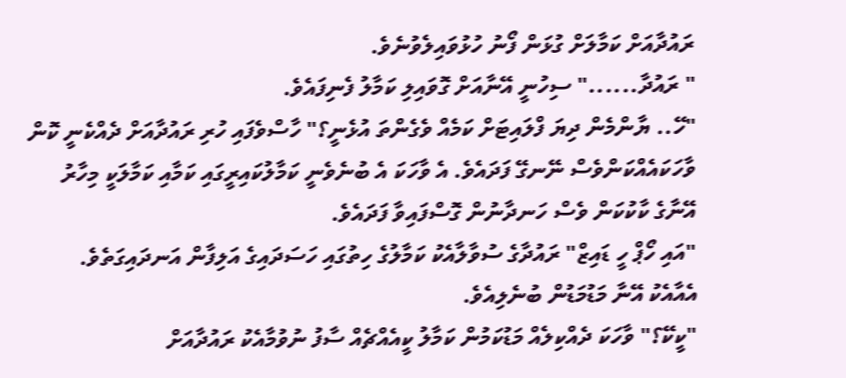ރައުދާއަށް ކަމާލަށް ގުޅަން ފޯނު ހުޅުވައިލެވުނެވެ.
" ރައުދާ......" ސިހުނީ އޭނާއަށް ގޮވައިލި ކަމާލު ފެނިފައެވެ.
"ހޭ.. ޔާންމެން ދިޔަ ފްލައިޓަށް ކަމެއް ވެގެންތަ އުޅެނީ؟" ހާސްވެފައި ހުރި ރައުދާއަށް ދެއްކެނީ ކޮން ވާހަކައެއްކަންވެސް ނޭނގޭ ފަދައެވެ. އެ ވާހަކަ އެ ބުނެވެނީ ކަމާލުކައިރީގައި ކަމާއި ކަމާލަކީ މިހާރު އޭނާގެ ކާކުކަން ވެސް ހަނދާނުން ގޮސްފައިވާ ފަދައެވެ.
"އައި ހޯޕް ހީ ޑައިޒް" ރައުދާގެ ސުވާލާއެކު ކަމާލުގެ ހިތުގައި ހަސަދައިގެ އަލިފާން އަނދައިގަތެވެ. އެއާއެކު އޭނާ މަޑުމަޑުން ބުނެލިއެވެ.
"ކީކޭ؟" ވާހަކަ ދެއްކިލެއް މަޑުކަމުން ކަމާލު ކީއެއްޗެއް ސާފު ނުވުމާއެކު ރައުދާއަށް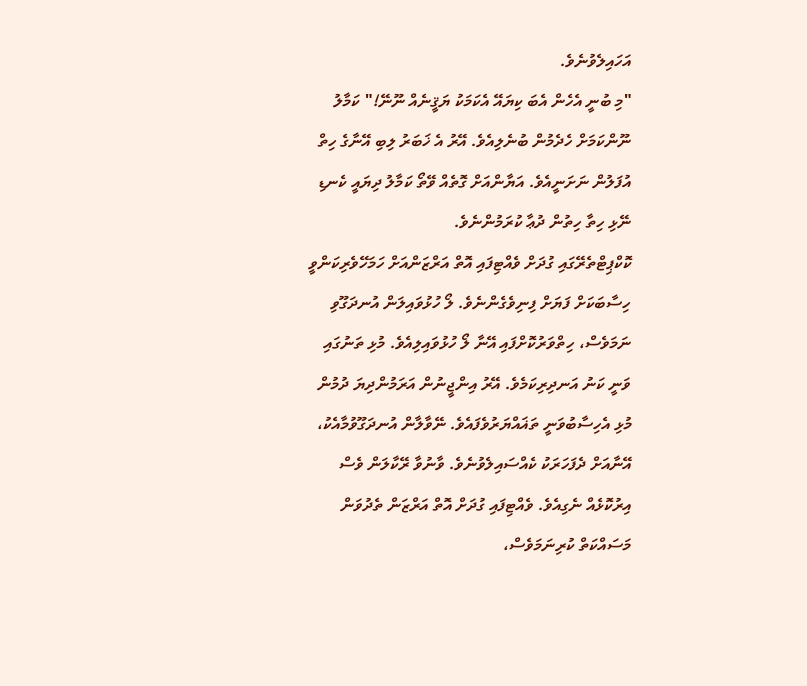އަހައިލެވުނެވެ.
"މި ބުނީ އެހެން އެބަ ކިޔައޭ އެކަމަކު ޔަޤީނެއް ނޫނޭ!" ކަމާލު ނޫންކަމަށް ހެދެމުން ބުނެލިއެވެ. އޭރު އެ ޚަބަރު ލިބި އޭނާގެ ހިތް އުފަލުން ނަށަނީއެވެ. އަޔާންއަށް ގޮތެއް ވޭތޯ ކަމާލު ދިޔައީ ކެނޑި ނޭޅި ހިތާ ހިތުން ދުޢާ ކުރަމުންނެވެ.
ކޮކްޕިޓްތެރޭގައި ގުދަށް ވެއްޓިފައި އޮތް އަރްޒަންއަށް ހަމަހޭވެރިކަންވީ ހިސާބަކަށް ފަޔަށް ފިނިވެގެންނެވެ. ލޯ ހުޅުވައިލަން އުނދަގޫވި ނަމަވެސް، ހިތްވަރުކޮށްފައި އޭނާ ލޯ ހުޅުވައިލިއެވެ. މުޅި ތަނުގައި ވަނީ ކަނު އަނދިރިކަމެވެ. އޭރު އިންޖީނުން އަރަމުންދިޔަ ދުމުން މުޅި އެހިސާބުވަނީ ތަޣައްޔަރުވެފައެވެ. ނޭވާލާން އުނދަގޫވުމާއެކު، އޭނާއަށް ދެފަހަރަކު ކެއްސައިލެވުނެވެ. ވާނުވާ ރޭކާލަން ވެސް އިރުކޮޅެއް ނެގިއެވެ. ވެއްޓިފައި ގުދަށް އޮތް އަރްޒަން ތެދުވަން މަސައްކަތް ކުރިނަމަވެސް،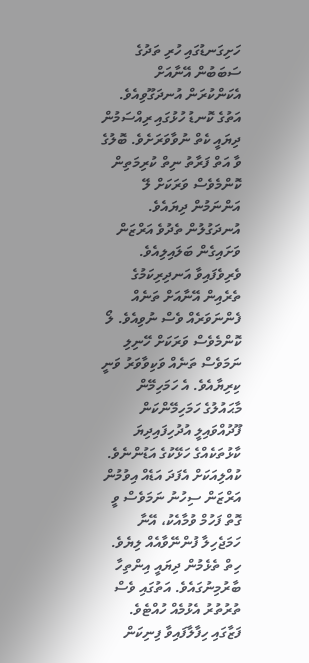ހަށިގަނޑުގައި ހުރި ތަދުގެ ސަބަބުން އޭނާއަށް އެކަންކުރަން އުނދަގޫވިއެވެ. އަތުގެ ކޮނޑު ހުޅުގައި ރިއްސަމުން ދިޔައީ ކެތް ނުވާވަރަށެވެ. ބޮލުގެ ވާ އަތް ފަރާތު ނިތް ކުރިމަތިން ކޮންމެވެސް ވަރަކަށް ލޭ އަންނަމުން ދިޔައެވެ. އުނދަގުލުން ތެދުވެ އަރްޒަން ވަށައިގެން ބަލައިލިއެވެ. ވެރިވެފައިވާ އަނދިރިކަމުގެ ތެރެއިން އޭނާއަށް ތަނެއް ފެންނަވަރެއް ވެސް ނުވިއެވެ. ލޯ ކޮންމެވެސް ވަރަކަށް ހޭނިލި ނަމަވެސް ތަނެއް ވަކިވާވަރު ވަނީ ކިރިޔާއެވެ. އެ ހަމަހިމޭން މާޙައުލުގެ ހަމަހިމޭންކަން ފޫދުއްވައިލީ އުދުހިފައިދިޔަ ކާޅުތަކެއްގެ ހަޅޭކުގެ އަޑުންނެވެ. ކުއްލިއަކަށް އެފަދަ އަޑެއް އިވުމުން އަރްޒަން ސިހުނު ނަމަވެސް ވީ ގޮތް ފަހުމް ވުމާއެކު، އޭނާ ހަމަޖެހިލާ ފުންނޭވާއެއް ލިޔެވެ. ހިތް ތެޅެމުން ދިޔައީ އިންތިހާ ބާރުމިނުގައެވެ. އަތުގައި ވެސް ތުރުތުރު އެޅުމެއް ހުއްޓެވެ.
ފަޒާގައި ހިފާލާފައިވާ ފިނިކަން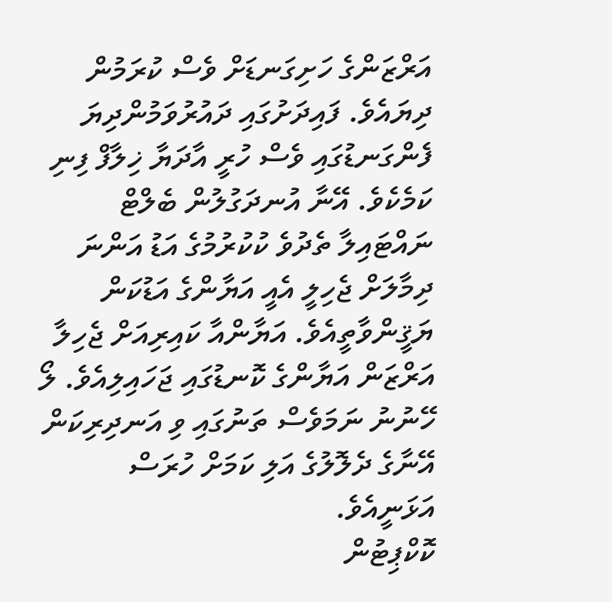އަރްޒަންގެ ހަށިގަނޑަށް ވެސް ކުރަމުން ދިޔައެވެ. ފައިދަށުގައި ދައުރުވަމުންދިޔަ ފެންގަނޑުގައި ވެސް ހުރީ އާދަޔާ ޚިލާފް ފިނި ކަމެކެވެ. އޭނާ އުނދަގުލުން ބެލްޓް ނައްޓައިލާ ތެދުވެ ކުކުރުމުގެ އަޑު އަންނަ ދިމާލަށް ޖެހިލީ އެއީ އަޔާންގެ އަޑުކަން ޔަޤީންވާތީއެވެ. އަޔާންއާ ކައިރިއަށް ޖެހިލާ އަރްޒަން އަޔާންގެ ކޮނޑުގައި ޖަހައިލިއެވެ. ލޯ ހޭނުނު ނަމަވެސް ތަނުގައި ވި އަނދިރިކަން އޭނާގެ ދެލޮލުގެ އަލި ކަމަށް ހުރަސް އަޅަނީއެވެ.
ކޮކްޕިޓުން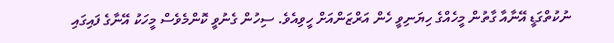ނުކުތްގަޑީ އޭނާއާ ގާތުން މީހެއްގެ ހިޔަނިވީ ހެން އަރްޒަންއަށް ހީވިއެވެ. ސިހުން ގެނުވީ ކޮންމެވެސް މީހަކު އޭނާގެ ފައިގައި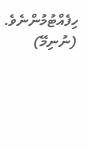ހިފެއްޓުމުންނެވެ.
(ނުނިމޭ)